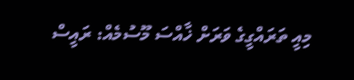މިއީ ތަރައްގީގެ ވަރަށް ޚާއްސަ މޫސުމެއް: ރައީސް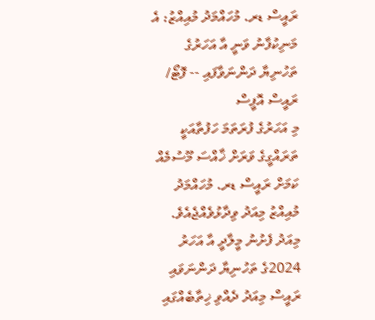ރައީސް ޑރ. މުހައްމަދު މުއިއްޒު: އެ މަނިކުފާނު ވަނީ އާ އަހަރުގެ ތަހުނިޔާ ދަންނަވާފައި -- ފޮޓޯ/ ރައީސް އޮފީސް
މި އަހަރުގެ ފުރަތަމަ ހަފުތާއަކީ ތަރައްގީގެ ވަރަށް ޚާއްސަ މޫސުމެއް ކަމަށް ރައީސް ޑރ. މުހައްމަދު މުއިއްޒު މިއަދު ވިދާޅުވެއްޖެއެވެ.
މިއަދު ފެށުނު މީލާދީ އާ އަހަރު 2024ގެ ތަހުނިޔާ ދަންނަވައި ރައީސް މިއަދު ދެއްވި ޚިތާބެއްގައި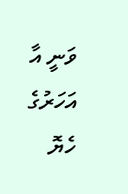ވަނީ އާ އަހަރުގެ ހެޔޮ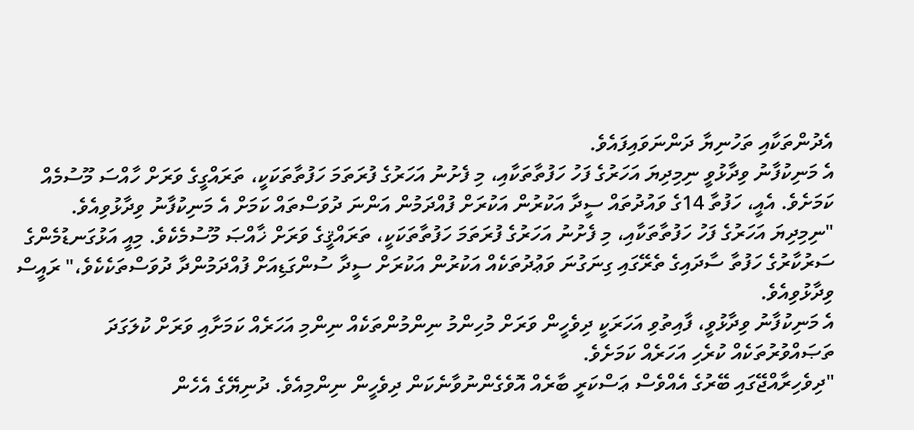އެދުންތަކާއި ތަހުނިޔާ ދަންނަވައިފައެވެ.
އެ މަނިކުފާނު ވިދާޅުވީ ނިމިދިޔަ އަހަރުގެ ފަހު ހަފުތާތަކާއި، މި ފެށުނު އަހަރުގެ ފުރަތަމަ ހަފުތާތަކަކީ، ތަރައްގީގެ ވަރަށް ހާއްސަ މޫސުމެއް ކަމަށެވެ. އެއީ، ހަފުތާ 14ގެ ވައުދުތައް ސީދާ އަކުރުން އަކުރަށް ފުއްދަމުން އަންނަ ދުވަސްތައް ކަމަށް އެ މަނިކުފާނު ވިދާޅުވިއެވެ.
"ނިމިދިޔަ އަހަރުގެ ފަހު ހަފުތާތަކާއި، މި ފެށުނު އަހަރުގެ ފުރަތަމަ ހަފުތާތަކަކީ، ތަރައްޤީގެ ވަރަށް ޚާއްޞަ މޫސުމެކެވެ. މިއީ އަޅުގަނޑުމެންގެ ސަރުކާރުގެ ހަފުތާ ސާދައިގެ ތެރޭގައި ގިނަގުނަ ވަޢުދުތަކެއް އަކުރުން އަކުރަށް ސީދާ ސުންގަޑިއަށް ފުއްދަމުންދާ ދުވަސްތަކެކެވެ،" ރައީސް ވިދާޅުވިއެވެ.
އެ މަނިކުފާނު ވިދާޅުވީ، ފާއިތުވި އަހަރަކީ ދިވެހީން ވަރަށް މުހިންމު ނިންމުންތަކެއް ނިންމި އަހަރެއް ކަމަށާއި ވަރަށް ކުލަގަދަ ތަޞައްވުރުތަކެއް ކުރެހި އަހަރެއް ކަމަށެވެ.
"ދިވެހިރާއްޖޭގައި ބޭރުގެ އެއްވެސް ޢަސްކަރީ ބާރެއް އޮވެގެންނުވާނެކަން ދިވެހީން ނިންމިއެވެ. ދުނިޔޭގެ އެހެން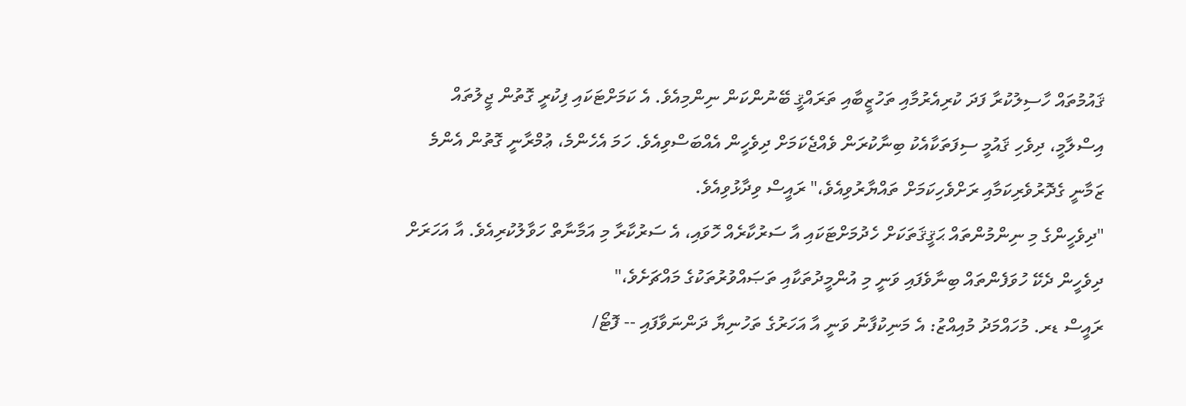ޤައުމުތައް ހާސިލުކުރާ ފަދަ ކުރިއެރުމާއި ތަހުޒީބާއި ތަރައްޤީ ބޭނުންކަން ނިންމިއެވެ. އެ ކަމަށްޓަކައި ފިކުރީ ގޮތުން ޖީލުތައް އިސްލާމީ، ދިވެހި ޤައުމީ ސިފަތަކާއެކު ބިނާކުރަން ވެއްޖެކަމަށް ދިވެހީން އެއްބަސްވިއެވެ. ހަމަ އެހެންމެ، ޢުމްރާނީ ގޮތުން އެންމެ ޒަމާނީ ގެދޮރުވެރިކަމާއި ރަށްވެހިކަމަށް ތައްޔާރުވިއެވެ،" ރައީސް ވިދާޅުވިއެވެ.
"ދިވެހީންގެ މި ނިންމުންތައް ޙަޤީޤަތަކަށް ހެދުމަށްޓަކައި އާ ސަރުކާރެއް ހޮވައި، އެ ސަރުކާރާ މި އަމާނާތް ހަވާލުކުރިއެވެ. އާ އަހަރަށް ދިވެހީން ދެކޭ ހުވަފެންތައް ބިނާވެފައި ވަނީ މި އުންމީދުތަކާއި ތަޞައްވުރުތަކުގެ މައްޗަށެވެ،"
ރައީސް ޑރ. މުހައްމަދު މުއިއްޒު: އެ މަނިކުފާނު ވަނީ އާ އަހަރުގެ ތަހުނިޔާ ދަންނަވާފައި -- ފޮޓޯ/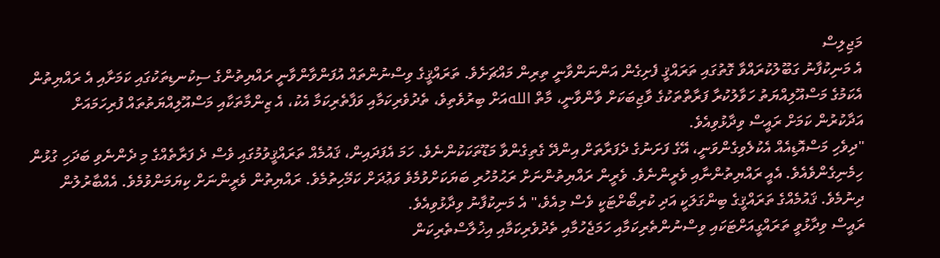މަޖިލިސް
އެ މަނިކުފާނު ގަބޫލުކުރައްވާ ގޮތުގައި ތަރައްޤީ ފެށިގެން އަންނަންވާނީ ތިރިން މައްޗަށެވެ. ތަރައްޤީގެ ވިސްނުންތައް އުފަންވާންވާނީ ރައްޔިތުންގެ ސިކުނޑިތަކުގައި ކަމަށާއި އެ ރައްޔިތުން އެކަމުގެ މަސްއޫލިއްޔަތު ހަވާލުކުރާ ފަރާތްތަކުގެ ވާޖިބަކަށް ވާންވާނީ، މާތް اللهއަށް ބިރުވެތިވެ، ތެދުވެރިކަމާއި ވަފާތެރިކަމާ އެކު، އެ ޒިންމާތަކާއި މަސްއޫލިއްޔަތުތައް ފުރިހަމައަށް އަދާކުރުން ކަމަށް ރައީސް ވިދާޅުވިއެވެ.
"ދިވެހި މަސްއޮޑިއެއް އެކުލެވިގެންވަނީ، އޭގެ ފަށަނުގެ ދެފަރާތަށް އިންދޭ ގެތިގެންވާ މަޑޫތަކަކުންނެވެ. ހަމަ އެފަދައިން، ޤައުމެއް ތަރައްޤީވުމުގައި ވެސް ދެ ފަރާތެއްގެ މި ދެންނެވި ބަދަހި ގުޅުން ހިމެނިގެންވެއެވެ. އެއީ ރައްޔިތުންނާއި ވެރީންނެވެ. ވެރީން ރައްޔިތުންނަށް ރަޙުމުހުރި ބަޔަކަށްވުމެވެ ވަޢުދަށް ކަމޭހިތުމެވެ. ރައްޔިތުން ވެރީންނަށް ކިޔަމަންވުމެވެ. އެއްބާރުލުން ދިނުމެވެ. ޤައުމެއްގެ ތަރައްޤީގެ ބިންގަލަކީ އަދި ކުރިބޯށްޓަކީ ވެސް މިއެވެ،" އެ މަނިކުފާނު ވިދާޅުވިއެވެ.
ރައީސް ވިދާޅުވީ ތަރައްގީއަށްޓަކައި ވިސްނުންތެރިކަމާއި ހަމަޖެހުމާއި ތެދުވެރިކަމާއި އިޚުލާސްތެރިކަން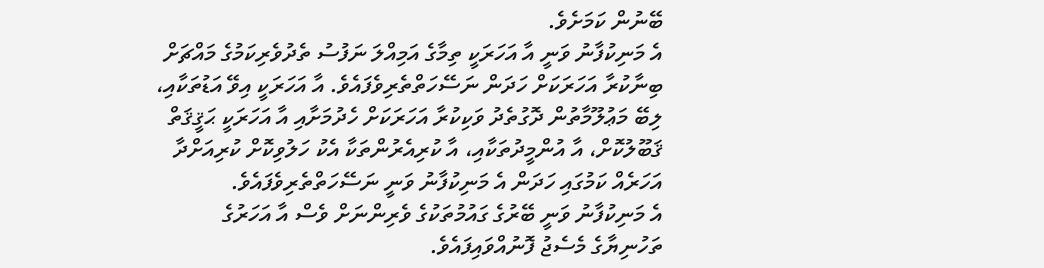ބޭނުން ކަމަށެވެ.
އެ މަނިކުފާނު ވަނީ އާ އަހަރަކީ ތިމާގެ އަމިއްލަ ނަފުސު ތެދުވެރިކަމުގެ މައްޗަށް ބިނާކުރާ އަހަރަކަށް ހަދަން ނަސޭހަތްތެރިވެފައެވެ. އާ އަހަރަކީ އިވޭ އަޑުތަކާއި، ލިބޭ މަޢުލޫމާތުން ދޮގުތެދު ވަކިކުރާ އަހަރަކަށް ހެދުމަށާއި އާ އަހަރަކީ ޙަޤީޤަތް ޤަބޫލުކޮށް، އާ އުންމީދުތަކާއި، އާ ކުރިއެރުންތަކާ އެކު ހަލުވިކޮށް ކުރިއަށްދާ އަހަރެއް ކަމުގައި ހަދަން އެ މަނިކުފާނު ވަނީ ނަސޭހަތްތެރިވެފައެވެ.
އެ މަނިކުފާނު ވަނީ ބޭރުގެ ގައުމުތަކުގެ ވެރިންނަށް ވެސް އާ އަހަރުގެ ތަހުނިޔާގެ މެސެޖު ފޮނުއްވައިފައެވެ.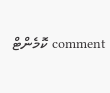comment ކޮމެންޓް